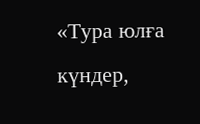«Тура юлға күндер,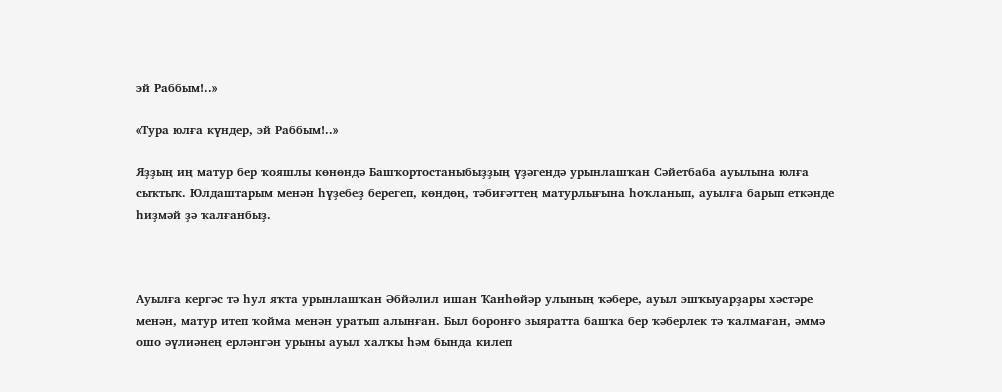эй Раббым!..»

«Тура юлға күндер, эй Раббым!..»

Яҙҙың иң матур бер ҡояшлы көнөндә Башҡортостаныбыҙҙың үҙәгендә урынлашҡан Сәйетбаба ауылына юлға сыҡтыҡ. Юлдаштарым менән һүҙебеҙ берегеп, көндөң, тәбиғәттең матурлығына һоҡланып, ауылға барып еткәнде һиҙмәй ҙә ҡалғанбыҙ.



Ауылға кергәс тә һул яҡта урынлашҡан Әбйәлил ишан Ҡанһөйәр улының ҡәбере, ауыл эшҡыуарҙары хәстәре менән, матур итеп ҡойма менән уратып алынған. Был боронғо зыяратта башҡа бер ҡәберлек тә ҡалмаған, әммә ошо әүлиәнең ерләнгән урыны ауыл халҡы һәм бында килеп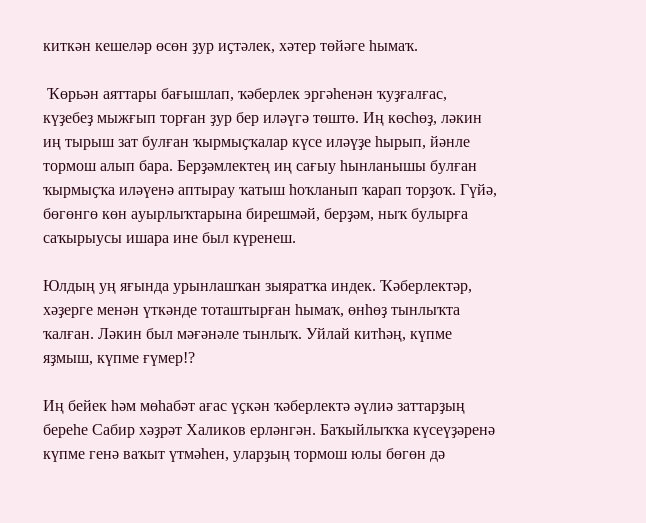киткән кешеләр өсөн ҙур иҫтәлек, хәтер төйәге һымаҡ.

 Ҡөрьән аяттары бағышлап, ҡәберлек эргәһенән ҡуҙғалғас, күҙебеҙ мыжғып торған ҙур бер иләүгә төштө. Иң көсһөҙ, ләкин иң тырыш зат булған ҡырмыҫҡалар күсе иләүҙе һырып, йәнле тормош алып бара. Берҙәмлектең иң сағыу һынланышы булған ҡырмыҫҡа иләүенә аптырау ҡатыш һоҡланып ҡарап торҙоҡ. Гүйә, бөгөнгө көн ауырлыҡтарына бирешмәй, берҙәм, ныҡ булырға саҡырыусы ишара ине был күренеш.

Юлдың уң яғында урынлашҡан зыяратҡа индек. Ҡәберлектәр, хәҙерге менән үткәнде тоташтырған һымаҡ, өнһөҙ тынлыҡта ҡалған. Ләкин был мәғәнәле тынлыҡ. Уйлай китһәң, күпме яҙмыш, күпме ғүмер!?

Иң бейек һәм мөһабәт ағас үҫкән ҡәберлектә әүлиә заттарҙың береһе Сабир хәҙрәт Халиков ерләнгән. Баҡыйлыҡҡа күсеүҙәренә күпме генә ваҡыт үтмәһен, уларҙың тормош юлы бөгөн дә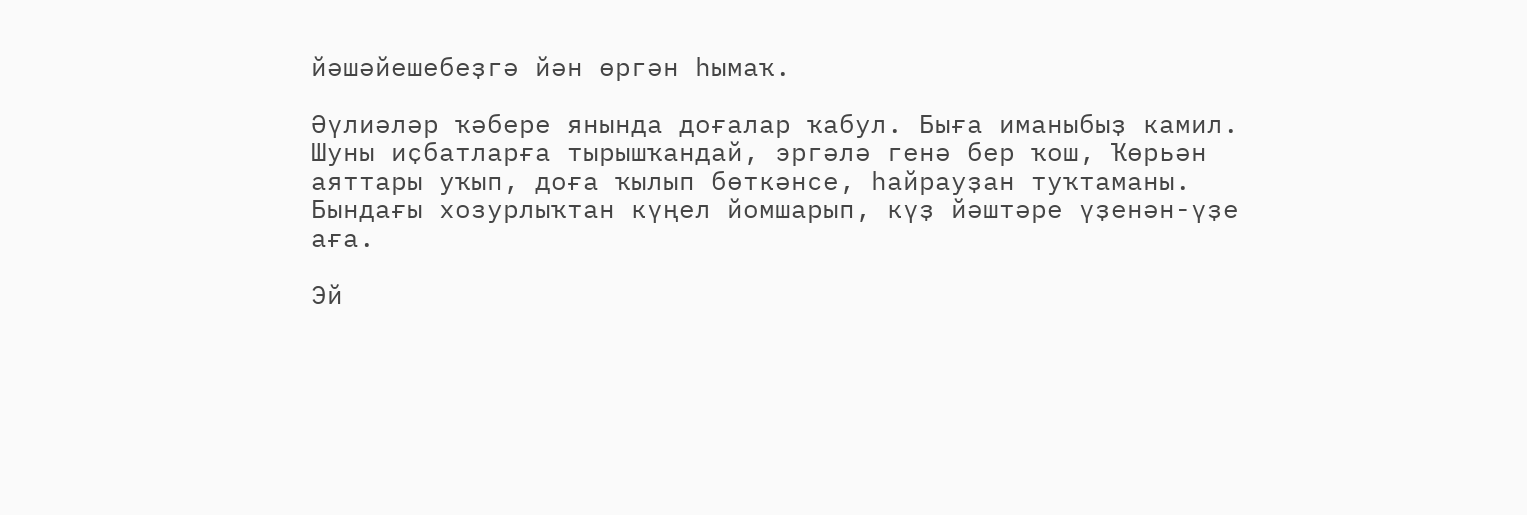йәшәйешебеҙгә йән өргән һымаҡ.

Әүлиәләр ҡәбере янында доғалар ҡабул. Быға иманыбыҙ камил. Шуны иҫбатларға тырышҡандай, эргәлә генә бер ҡош, Ҡөрьән аяттары уҡып, доға ҡылып бөткәнсе, һайрауҙан туҡтаманы. Бындағы хозурлыҡтан күңел йомшарып, күҙ йәштәре үҙенән-үҙе аға.

Эй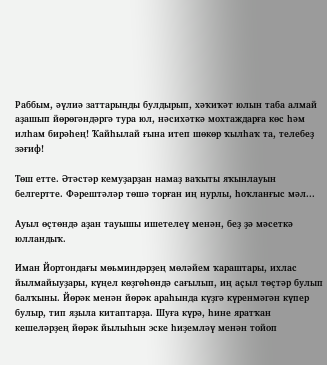Раббым, әүлиә заттарыңды булдырып, хәҡиҡәт юлын таба алмай аҙашып йөрөгәндәргә тура юл, нәсихәткә мохтаждарға көс һәм илһам бирәһең! Ҡайһылай ғына итеп шөкөр ҡылһаҡ та, телебеҙ зәғиф!

Төш етте. Әтәстәр кемуҙарҙан намаҙ ваҡыты яҡынлауын белгертте. Фәрештәләр төшә торған иң нурлы, һоҡланғыс мәл...

Ауыл өҫтөндә аҙан тауышы ишетелеү менән, беҙ ҙә мәсеткә юлландыҡ.

Иман Йортондағы мөьминдәрҙең мөләйем ҡараштары, ихлас йылмайыуҙары, күңел көҙгөһөндә сағылып, иң аҫыл төҫтәр булып балҡыны. Йөрәк менән йөрәк араһында күҙгә күренмәгән күпер булыр, тип яҙыла китаптарҙа. Шуға күрә, һине яратҡан кешеләрҙең йөрәк йылыһын эске һиҙемләү менән тойоп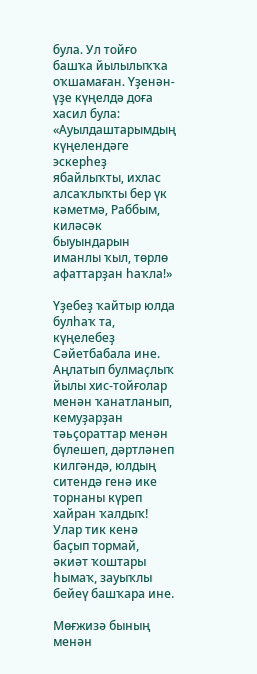була. Ул тойғо башҡа йылылыҡҡа оҡшамаған. Үҙенән-үҙе күңелдә доға хасил була: «Ауылдаштарымдың күңелендәге эскерһеҙ ябайлыҡты, ихлас алсаҡлыҡты бер үк кәметмә, Раббым, киләсәк быуындарын иманлы ҡыл, төрлө афаттарҙан һаҡла!»

Үҙебеҙ ҡайтыр юлда булһаҡ та, күңелебеҙ Сәйетбабала ине. Аңлатып булмаҫлыҡ йылы хис-тойғолар менән ҡанатланып, кемуҙарҙан тәьҫораттар менән бүлешеп, дәртләнеп килгәндә, юлдың ситендә генә ике торнаны күреп хайран ҡалдыҡ! Улар тик кенә баҫып тормай, әкиәт ҡоштары һымаҡ, зауыҡлы бейеү башҡара ине.

Мөғжизә бының менән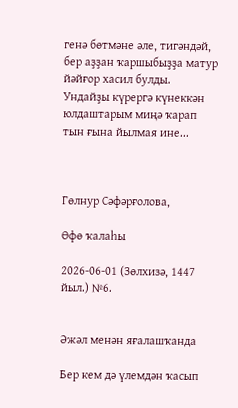генә бөтмәне әле, тигәндәй, бер аҙҙан ҡаршыбыҙҙа матур йәйғор хасил булды. Ундайҙы күрергә күнеккән юлдаштарым миңә ҡарап тын ғына йылмая ине...



Гөлнур Сәфәрғолова,

Өфө ҡалаһы

2026-06-01 (Зөлхизә, 1447 йыл.) №6.


Әжәл менән яғалашҡанда

Бер кем дә үлемдән ҡасып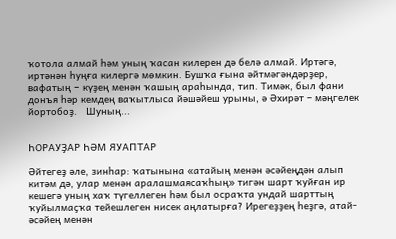ҡотола алмай һәм уның ҡасан килерен дә белә алмай. Иртәгә, иртәнән һуңға килергә мөмкин. Бушҡа ғына әйтмәгәндәрҙер, вафатың − күҙең менән ҡашың араһында, тип. Тимәк, был фани донъя һәр кемдең ваҡытлыса йәшәйеш урыны, ә Әхирәт – мәңгелек йортобоҙ.   Шуның...


ҺОРАУҘАР ҺӘМ ЯУАПТАР

Әйтегеҙ әле, зинһар: ҡатынына «атайың менән әсәйеңдән алып китәм дә, улар менән аралашмаясаҡһың» тигән шарт ҡуйған ир кешегә уның хаҡ түгеллеген һәм был осраҡта ундай шарттың ҡуйылмаҫҡа тейешлеген нисек аңлатырға? Ирегеҙҙең һеҙгә, атай-әсәйең менән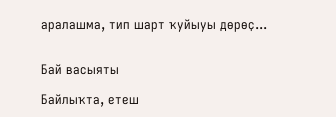аралашма, тип шарт ҡуйыуы дөрөҫ...


Бай васыяты

Байлыҡта, етеш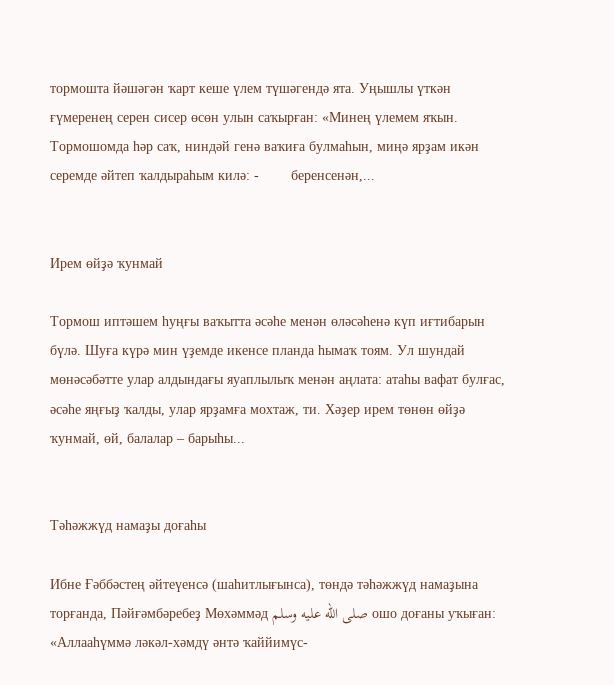тормошта йәшәгән ҡарт кеше үлем түшәгендә ята. Уңышлы үткән ғүмеренең серен сисер өсөн улын саҡырған: «Минең үлемем яҡын. Тормошомда һәр саҡ, ниндәй генә ваҡиға булмаһын, миңә ярҙам икән серемде әйтеп ҡалдыраһым килә: -        беренсенән,...


Ирем өйҙә ҡунмай

Тормош иптәшем һуңғы ваҡытта әсәһе менән өләсәһенә күп иғтибарын бүлә. Шуға күрә мин үҙемде икенсе планда һымаҡ тоям. Ул шундай мөнәсәбәтте улар алдындағы яуаплылыҡ менән аңлата: атаһы вафат булғас, әсәһе яңғыҙ ҡалды, улар ярҙамға мохтаж, ти. Хәҙер ирем төнөн өйҙә ҡунмай, өй, балалар – барыһы...


Тәһәжжүд намаҙы доғаһы

Ибне Ғәббәстең әйтеүенсә (шаһитлығынса), төндә тәһәжжүд намаҙына торғанда, Пәйғәмбәребеҙ Мөхәммәд صلى الله عليه وسلم ошо доғаны уҡыған: «Аллааһүммә ләкәл-хәмдү әнтә ҡаййимүс-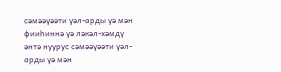сәмәәүәәти үәл-арды үә мән фииһиннә үә ләкәл-хәмдү әнтә нуурус сәмәәүәәти үәл-арды үә мән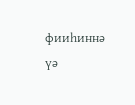фииһиннә үә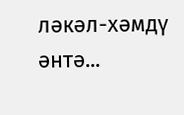ләкәл-хәмдү әнтә...